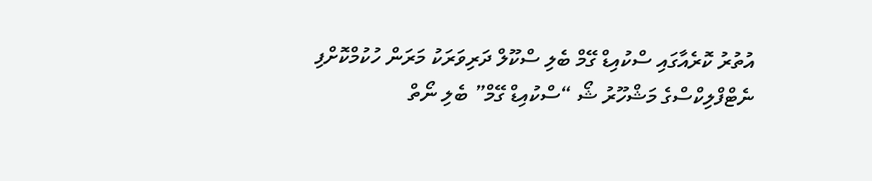އުތުރު ކޮރެއާގައި ސްކުއިޑް ގޭމް ބެލި ސްކޫލް ދަރިވަރަކު މަރަން ހުކުމްކޮށްފި
ނެޓްފްލިކްސްގެ މަޝްހޫރު ޝޯ “ސްކުއިޑް ގޭމް” ބެލި ނޯތް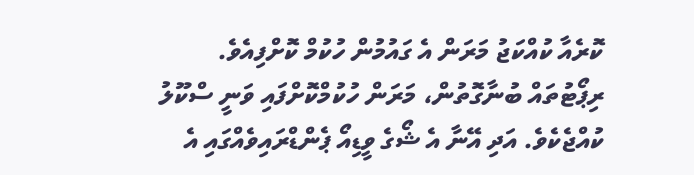ކޮރެއާ ކުއްކަޖު މަރަން އެ ގައުމުން ހުކުމް ކޮށްފިއެވެ.
ރިޕޯޓުތައް ބުނާގޮތުން، މަރަން ހުކުމްކޮށްފައި ވަނީ ސްކޫލު ކުއްޖެކެވެ. އަދި އޭނާ އެ ޝޯގެ ވީޑިއޯ ޕެންޑްރައިވެއްގައި އެ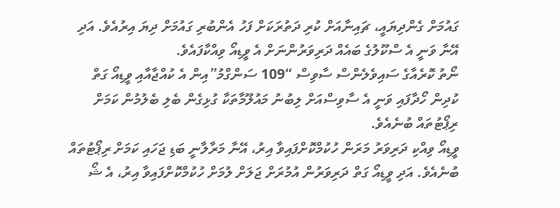ގައުމަށް ގެންދިޔައީ، ޗައިނާއަށް ކުރި ދަތުރަކަށް ފަހު އެންބުރި ގައުމަށް ދިޔަ އިރުއެވެ. އަދި އޭނާ ވަނީ އެ ސްކޫލުގެ ބައެއް ދަރިވަރުންނަށް އެ ވީޑިއޯ ވިއްކާފައެވެ.
ނޯތު ކޮރެއާގެ ސައިވެލެންސް ސާވިސް “109 ސަންގްމު”އިން އެ ކުއްޖާއާއި ވީޑިއޯ ގަތް ކުދިން ހޯދާފައި ވަނީ އެ ސާވިސްއަށް ލިބުނު މައުލޫމާތަކާ ގުޅިގެން ބެލި ބެލުމުން ކަމަށް ރިޕޯޓުތައް ބުނެއެވެ.
ވީޑިއޯ ވިއްކި ދަރިވަރު މަރަން ހުކުމްކޮށްފައިވާ އިރު، އޭނާ މަރާލާނީ ބަޑި ޖަހައި ކަމަށް ރިޕޯޓުތައް ބުނެއެވެ. އަދި ވީޑިއޯ ގަތް ދަރިވަރުން އުމުރަށް ޖަލަށް ލުމަށް ހުކުމްކޮށްފައިވާ އިރު، އެ ޝޯ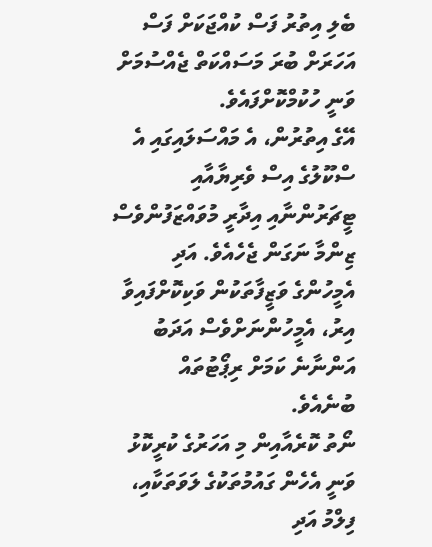ބެލި އިތުރު ފަސް ކުއްޖަކަށް ފަސް އަހަރަށް ބުރަ މަސައްކަތް ޖެއްސުމަށް ވަނީ ހުކުމްކޮށްފައެވެ.
އޭގެ އިތުރުން، އެ މައްސަލައިގައި އެ ސްކޫލުގެ އިސް ވެރިޔާއާއި ޓީޗަރުންނާއި އިދާރީ މުވައްޒަފުންވެސް ޒިންމާ ނަގަން ޖެހެއެވެ. އަދި އެމީހުންގެ ވަޒީފާތަކުން ވަކިކޮށްފައިވާ އިރު، އެމީހުންނަށްވެސް އަދަބު އަންނާނެ ކަމަށް ރިޕޯޓުތައް ބުނެއެވެ.
ނޯތު ކޮރެއާއިން މި އަހަރުގެ ކުރީކޮޅު ވަނީ އެހެން ގައުމުތަކުގެ ލަވަތަކާއި، ފިލްމު އަދި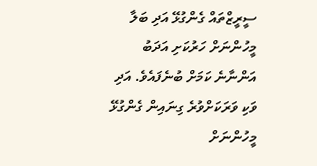ސީރީޒްތައް ގެންގުޅޭ އަދި ބަލާ މީހުންނަށް ހަރުކަށި އަދަބު އަންނާނެ ކަމަށް ބުނެފައެވެ. އަދި ވަކި ވަރަކަށްވުރެ ގިނައިން ގެންގުޅޭ މީހުންނަށް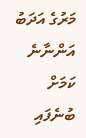މަރުގެ އަދަބު އަންނާނެ ކަމަށް ބުނެފައި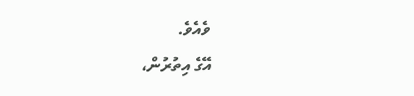ވެއެވެ.
އޭގެ އިތުރުން،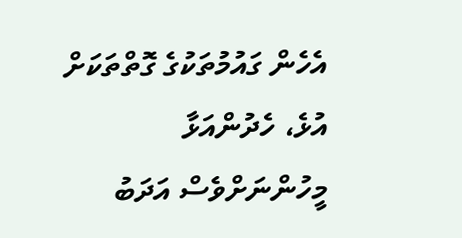އެހެން ގައުމުތަކުގެ ގޮތްތަކަށް އުޅެ، ހެދުންއަޅާ މީހުންނަށްވެސް އަދަބު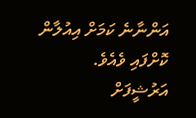އަންނާނެ ކަމަށް އިއުލާން ކޮށްފައި ވެއެވެ.
އަރުޝީފަށް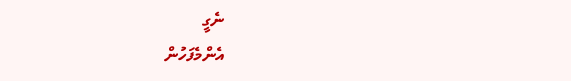ނެގީ
އެންމެފަހުން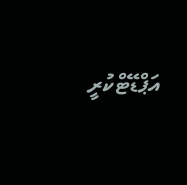އަޕްޑޭޓްކުރީ